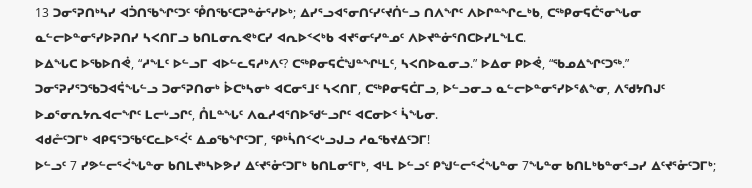13 ᑐᓂᕐᕈᑎᒃᓴᓯ ᐊᑑᑎᖃᖏᑦᑐᑦ ᕾᑎᖃᑦᑕᕈᓐᓃᕐᓯᐅᒃ; ᐃᓯᕐᓗᐊᕐᓂᑎᑦᓯᑦᔪᑏᓪᓗ ᑎᐱᖏᑦ ᐱᐅᒋᓐᖏᓚᒃᑲ, ᑕᖅᑭᓂᕋᑖᕐᓂᖓᓂ ᓇᓪᓕᐅᓐᓂᕐᓯᐅᕈᑎᓯ ᓴᐸᑎᒥᓗ ᑲᑎᒪᓂᕆᕙᒃᑕᓯ ᐊᕆᐅᑉᐸᒃᑲ ᐊᔪᕐᓂᑦᓯᓐᓄᑦ ᐱᐅᔪᓐᓃᕐᑎᑕᐅᓯᒪᖕᒪᑕ.
ᐅᐃᖓᑕ ᐅᖃᐅᑎᕚ, “ᓱᖕᒪᑦ ᐅᓪᓗᒥ ᐊᐅᓪᓚᕋᓱᒃᐱᑦ? ᑕᖅᑭᓂᕋᑖᖑᓐᖏᒻᒪᑦ, ᓴᐸᑎᐅᓇᓂᓗ.” ᐅᐃᓂ ᑭᐅᕚ, “ᖃᓄᐃᖏᑦᑐᖅ.”
ᑐᓂᕐᕈᓯᕐᑐᖃᑐᐊᕌᖓᓪᓗ ᑐᓂᕐᕈᑎᓂᒃ ᐆᑕᒃᓴᓂᒃ ᐊᑕᓂᕐᒧᑦ ᓴᐸᑎᒥ, ᑕᖅᑭᓂᕋᑖᒥᓗ, ᐅᓪᓗᓂᓗ ᓇᓪᓕᐅᓐᓂᕐᓯᐅᕐᕕᖕᓂ, ᐱᖁᔭᑎᒍᑦ ᐅᓄᕐᓂᕆᔭᕆᐊᓕᖏᑦ ᒪᓕᒡᓗᒋᑦ, ᑍᒪᓐᖓᑦ ᐱᓇᓱᐊᕐᑎᐅᖁᓪᓗᒋᑦ ᐊᑕᓂᐅᑉ ᓵᖓᓂ.
ᐊᑯᓔᑦᑐᒥᒃ ᐊᑭᕋᕐᑐᖃᑦᑕᓚᐅᕐᐹᑦ ᐃᓄᖃᖏᑦᑐᒥ, ᕿᒃᓵᑎᑉᐸᒡᓗᒍᓗ ᓱᓇᖃᔪᐃᑦᑐᒥ!
ᐅᓪᓗᑦ 7 ᓯᕗᓪᓕᕐᐹᖓᓐᓂ ᑲᑎᒪᔪᒃᓴᐅᕗᓯ ᐃᑦᔪᕐᓁᑦᑐᒥᒃ ᑲᑎᒪᓂᕐᒥᒃ, ᐊᒻᒪ ᐅᓪᓗᑦ ᑭᖑᓪᓕᕐᐹᖓᓐᓂ 7ᖓᓐᓂ ᑲᑎᒪᒃᑲᓐᓂᕐᓗᓯ ᐃᑦᔪᕐᓁᑦᑐᒥᒃ;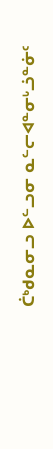ᑖᒃᑯᓇᓂᓗ ᐅᓪᓗᓂ ᓇᓪᓕᐊᓐᓂᒡᓘᓐᓃᑦ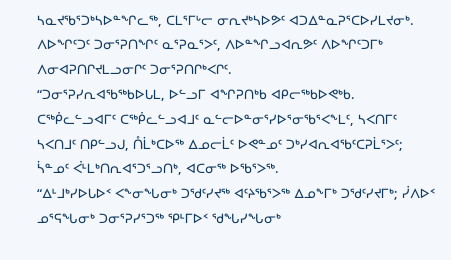ᓴᓇᔪᖃᕐᑐᒃᓴᐅᓐᖏᓚᖅ, ᑕᒪᕐᒥᒡᓕ ᓂᕆᔪᒃᓴᐅᕗᑦ ᐊᑐᐃᓐᓇᕈᕐᑕᐅᓯᒪᔪᓂᒃ.
ᐱᐅᖏᑦᑐᑦ ᑐᓂᕐᕈᑎᖏᑦ ᓇᕐᕈᓇᕐᐳᑦ, ᐱᐅᓐᖏᓗᐊᕆᕗᑦ ᐱᐅᖏᑦᑐᒥᒃ ᐱᓂᐊᕈᑎᒋᔪᒪᓗᓂᒋᑦ ᑐᓂᕐᕈᑎᒋᒃᐸᒋᑦ.
“ᑐᓂᕐᕈᓯᕆᐊᖃᖅᑲᐅᒐᒪ, ᐅᓪᓗᒥ ᐊᖏᕈᑎᒃᑲ ᐊᑭᓕᖅᑲᐅᕙᒃᑲ.
ᑕᖅᑮᓚᓪᓗᐊᒥᑦ ᑕᖅᑮᓚᓪᓗᐊᒧᑦ ᓇᓪᓕᐅᓐᓂᕐᓯᐅᕐᓂᖃᕐᐸᖕᒪᑦ, ᓴᐸᑎᒥᑦ ᓴᐸᑎᒧᑦ ᑎᑭᓪᓗᒍ, ᑍᒫᒃᑕᐅᖅ ᐃᓄᓕᒫᑦ ᐅᕙᓐᓄᑦ ᑐᒃᓯᐊᕆᐊᖃᑦᑕᕈᒫᕐᐳᑦ; ᓵᓐᓄᑦ ᐹᒻᒪᒃᑎᕆᐊᕐᑐᕐᓗᑎᒃ, ᐊᑕᓂᖅ ᐅᖃᕐᐳᖅ.
“ᐃᒻᒧᒃᓯᐅᒐᐅᑉ ᐸᖕᓂᖓᓂᒃ ᑐᖁᑦᓯᔪᖅ ᐊᑦᔨᖃᕐᐳᖅ ᐃᓄᖕᒥᒃ ᑐᖁᑦᓯᔪᒥᒃ; ᓰᐱᐅᑉ ᓄᕐᕋᖓᓂᒃ ᑐᓂᕐᕈᓯᕐᑐᖅ ᕿᒻᒥᐅᑉ ᖁᖓᓯᖓᓂᒃ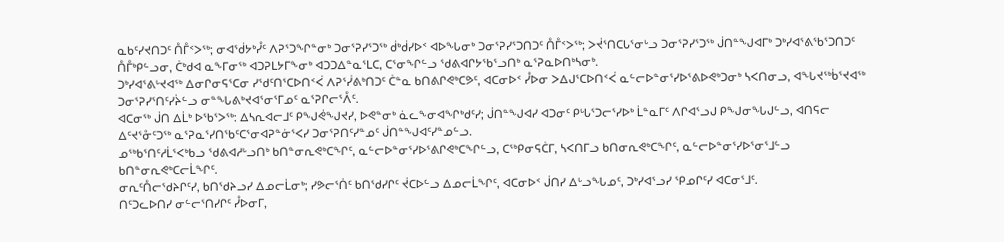ᓇᑲᑦᓯᔪᑎᑐᑦ ᑍᒤᑉᐳᖅ; ᓂᐊᖂᔭᒃᓮᑦ ᐱᕈᕐᑐᖏᓐᓂᒃ ᑐᓂᕐᕈᓯᕐᑐᖅ ᑰᒃᑰᓯᐅᑉ ᐊᐅᖓᓂᒃ ᑐᓂᕐᕈᓯᕐᑐᑎᑐᑦ ᑍᒤᑉᐳᖅ; ᐳᔫᕐᑎᑕᒐᕐᓂᒡᓗ ᑐᓂᕐᕈᓯᕐᑐᖅ ᒎᑎᓐᖑᐊᒥᒃ ᑐᒃᓯᐊᕐᕕᖃᕐᑐᑎᑐᑦ ᑍᒤᒃᑭᓪᓗᓂ, ᑖᒃᑯᐊ ᓇᖕᒥᓂᖅ ᐊᑐᕈᒪᔭᒥᖕᓂᒃ ᐊᑐᑐᐃᓐᓇᕐᒪᑕ, ᑕᕐᓂᖏᓪᓗ ᖁᕕᐊᒋᔭᖃᕐᓗᑎᒃ ᓇᕐᕈᓇᐅᑎᒃᓴᓂᒃ.
ᑐᒃᓯᐊᕐᕕᒡᔪᐊᖅ ᐃᓂᒋᓂᕋᕐᑕᓂ ᓯᖁᑦᑎᕐᑕᐅᑎᑉᐹ ᐱᕈᕐᓰᕕᒃᑎᑐᑦ ᑖᓐᓇ ᑲᑎᕕᒋᕙᒃᑕᕗᑦ, ᐊᑕᓂᐅᑉ ᓮᐅᓂ ᐳᐃᒍᕐᑕᐅᑎᑉᐹ ᓇᓪᓕᐅᓐᓂᕐᓯᐅᕐᕕᐅᕙᒃᑐᓂᒃ ᓴᐸᑎᓂᓗ, ᐊᖓᔪᖅᑳᕐᔪᐊᖅ ᑐᓂᕐᕈᓯᕐᑎᑦᓯᔩᓪᓗ ᓂᓐᖓᕕᒃᔪᐊᕐᓂᕐᒥᓄᑦ ᓇᕐᕈᒋᓕᕐᐰᑦ.
ᐊᑕᓂᖅ ᒎᑎ ᐃᒫᒃ ᐅᖃᕐᐳᖅ: ᐃᓴᕆᐊᓕᒧᑦ ᑭᖑᕚᖑᔪᓯ, ᐅᕙᓐᓂᒃ ᓈᓚᖕᓂᐊᖏᒃᑯᑦᓯ; ᒎᑎᓐᖑᐊᓯ ᐊᑐᓂᑦ ᑭᒡᒐᕐᑐᓕᕐᓯᐅᒃ ᒫᓐᓇᒥᑦ ᐱᒋᐊᕐᓗᒍ ᑭᖑᓂᖓᒍᓪᓗ, ᐊᑎᕋᓕ ᐃᑦᔪᕐᓁᑦᑐᖅ ᓇᕐᕈᓇᕐᓯᑎᖃᑦᑕᕐᓂᐊᕈᓐᓃᕐᐸᓯ ᑐᓂᕐᕈᑎᑦᓯᓐᓄᑦ ᒎᑎᓐᖑᐊᑦᓯᓐᓄᓪᓗ.
ᓄᖅᑲᕐᑎᑦᓱᒫᕐᐸᒃᑲᓗ ᖁᕕᐊᓱᒡᓗᑎᒃ ᑲᑎᓐᓂᕆᕙᒃᑕᖏᑦ, ᓇᓪᓕᐅᓐᓂᕐᓯᐅᕐᕕᒋᕙᒃᑕᖏᓪᓗ, ᑕᖅᑭᓂᕋᑖᒥ, ᓴᐸᑎᒥᓗ ᑲᑎᓂᕆᕙᒃᑕᖏᑦ, ᓇᓪᓕᐅᓐᓂᕐᓯᐅᕐᓂᕐᒧᓪᓗ ᑲᑎᓐᓂᕆᕙᒃᑕᓕᒫᖏᑦ.
ᓂᕆᑦᑍᓕᖁᔨᒋᑦᓯ, ᑲᑎᖁᔨᓗᓯ ᐃᓄᓕᒫᓂᒃ; ᓯᕗᓕᕐᑏᑦ ᑲᑎᖁᓯᒋᑦ ᔫᑕᐅᓪᓗ ᐃᓄᓕᒫᖏᑦ, ᐊᑕᓂᐅᑉ ᒎᑎᓯ ᐃᒡᓗᖓᓄᑦ, ᑐᒃᓯᐊᕐᓗᓯ ᕿᓄᒋᑦᓯ ᐊᑕᓂᕐᒧᑦ.
ᑎᑦᑐᓚᐅᑎᓯ ᓂᓪᓕᕐᑎᓯᒋᑦ ᓮᐅᓂᒥ,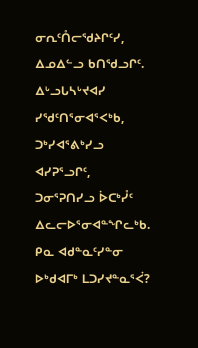ᓂᕆᑦᑍᓕᖁᔨᒋᑦᓯ, ᐃᓄᐃᓪᓗ ᑲᑎᖁᓗᒋᑦ.
ᐃᒡᓗᒐᓴᒡᔪᐊᓯ ᓯᖁᑦᑎᕐᓂᐊᕐᐸᒃᑲ, ᑐᒃᓯᐊᕐᕕᒃᓯᓗ ᐊᓯᕈᕐᓗᒋᑦ, ᑐᓂᕐᕈᑎᓯᓗ ᐆᑕᒃᓮᑦ ᐃᓚᓕᐅᕐᓂᐊᓐᖏᓚᒃᑲ.
ᑭᓇ ᐊᑯᓐᓇᑦᓯᓐᓂ ᐅᒃᑯᐊᒥᒃ ᒪᑐᓯᔪᓐᓇᕐᐹ?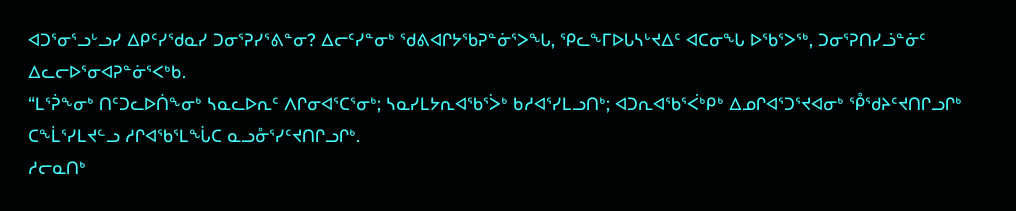ᐊᑐᕐᓂᕐᓗᒡᓗᓯ ᐃᑭᑦᓯᖁᓇᓯ ᑐᓂᕐᕈᓯᕐᕕᓐᓂ? ᐃᓕᑦᓯᓐᓂᒃ ᖁᕕᐊᒋᔭᖃᕈᓐᓃᕐᐳᖓ, ᕿᓚᖕᒥᐅᒐᓴᒡᔪᐃᑦ ᐊᑕᓂᖓ ᐅᖃᕐᐳᖅ, ᑐᓂᕐᕈᑎᓯᓘᓐᓃᑦ ᐃᓚᓕᐅᕐᓂᐊᕈᓐᓃᕐᐸᒃᑲ.
“ᒪᕐᕉᖕᓂᒃ ᑎᑦᑐᓚᐅᑏᖕᓂᒃ ᓴᓇᓚᐅᕆᑦ ᐱᒋᓂᐊᕐᑕᕐᓂᒃ; ᓴᓇᓯᒪᔭᕆᐊᖃᕐᐴᒃ ᑲᓱᐊᕐᓯᒪᓗᑎᒃ; ᐊᑐᕆᐊᖃᕐᐹᒃᑭᒃ ᐃᓄᒋᐊᕐᑐᕐᔪᐊᓂᒃ ᕾᖁᔨᑦᔪᑎᒋᓗᒋᒃ ᑕᖕᒫᕐᓯᒪᔪᓪᓗ ᓱᒋᐊᖃᕐᒪᖔᑕ ᓇᓗᓁᕐᓯᑦᔪᑎᒋᓗᒋᒃ.
ᓱᓕᓇᑎᒃ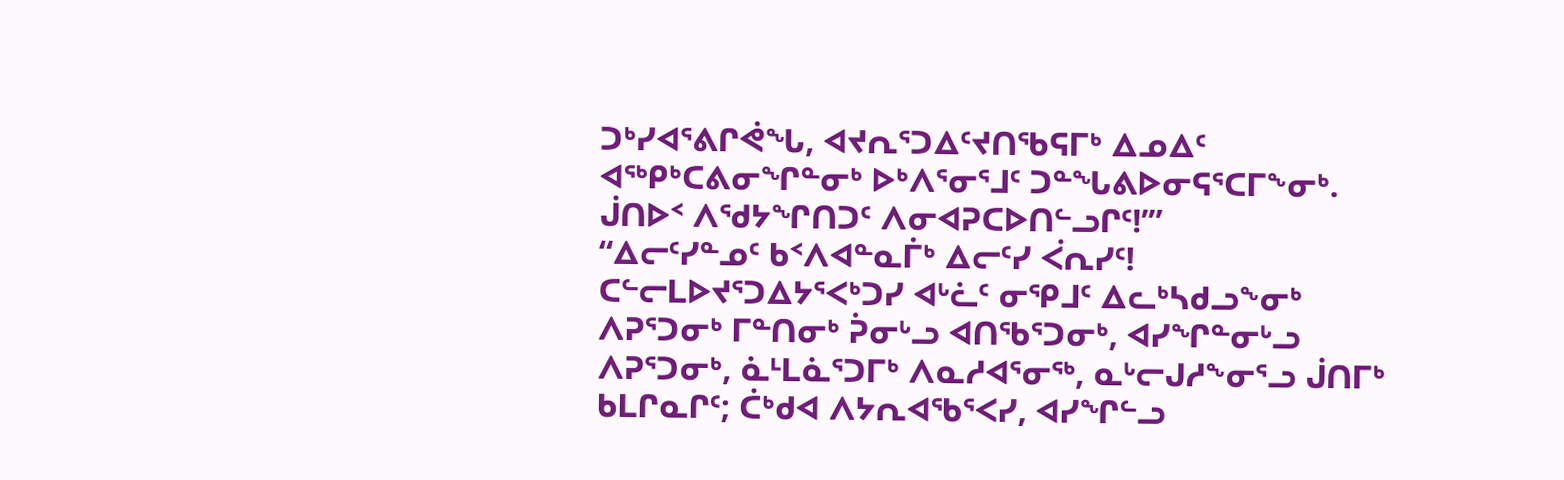ᑐᒃᓯᐊᕐᕕᒋᕚᖓ, ᐊᔪᕆᕐᑐᐃᑦᔪᑎᖃᕋᒥᒃ ᐃᓄᐃᑦ ᐊᖅᑭᒃᑕᕕᓂᖏᓐᓂᒃ ᐅᒃᐱᕐᓂᕐᒧᑦ ᑐᓐᖓᕕᐅᓂᕋᕐᑕᒥᖕᓂᒃ. ᒎᑎᐅᑉ ᐱᖁᔭᖏᑎᑐᑦ ᐱᓂᐊᕈᑕᐅᑎᓪᓗᒋᑦ!’”
“ᐃᓕᑦᓯᓐᓄᑦ ᑲᑉᐱᐊᓐᓇᒦᒃ ᐃᓕᑦᓯ ᐹᕆᓯᑦ! ᑕᓪᓕᒪᐅᔪᕐᑐᐃᔭᕐᐸᒃᑐᓯ ᐊᒡᓛᑦ ᓂᕿᒧᑦ ᐃᓚᒃᓴᑯᓗᖕᓂᒃ ᐱᕈᕐᑐᓂᒃ ᒥᓐᑎᓂᒃ ᕉᓂᒡᓗ ᐊᑎᖃᕐᑐᓂᒃ, ᐊᓯᖏᓐᓂᒡᓗ ᐱᕈᕐᑐᓂᒃ, ᓈᒻᒪᓈᕐᑐᒥᒃ ᐱᓇᓱᐊᕐᓂᖅ, ᓇᒡᓕᒍᓱᖕᓂᕐᓗ ᒎᑎᒥᒃ ᑲᒪᒋᓇᒋᑦ; ᑖᒃᑯᐊ ᐱᔭᕆᐊᖃᕐᐸᓯ, ᐊᓯᖏᓪᓗ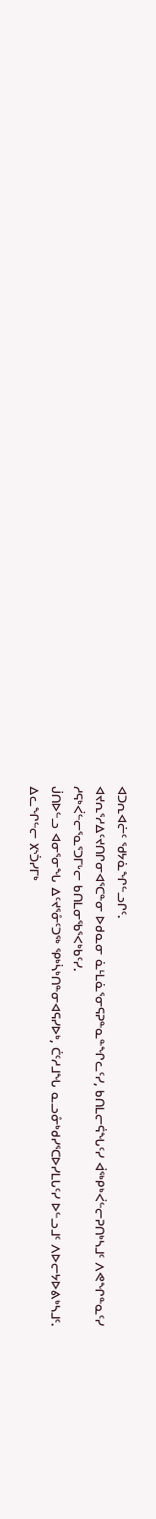ᐊᑐᕆᐊᓖᑦ ᖁᔭᓈᖏᓪᓗᒋᑦ.
ᐊᔪᕆᕐᓱᐃᑦᔪᑎᒋᓂᐊᕐᑕᓐᓂ ᐅᑯᓇᓂ ᓈᒻᒪᓈᕐᓂᕋᕈᓐᓇᓐᖏᓚᑦᓯ, ᑲᑎᒪᓕᕌᖓᑦᓯ ᐋᖅᑭᒃᐹᓪᓕᕈᑎᒃᓴᒧᑦ ᐱᕙᖏᓐᓇᑦᓯ ᓱᕋᒃᐹᓪᓕᕐᓇᕐᑐᒥᒡᓕ ᑲᑎᒪᓂᖃᕐᐸᒃᑲᑦᓯ.
ᒎᑎᐅᓪᓗ ᐊᓂᕐᓂᖓ ᐃᑦᔪᕐᓁᑦᑐᖅ ᕿᒃᓵᒃᑎᓐᓂᐊᕋᓯᐅᒃ, ᑖᑦᓱᒧᖓ ᓇᓗᓁᒃᑯᓯᕐᑕᐅᓯᒪᒐᑦᓯ ᐅᓪᓗᒧᑦ ᐱᐅᓕᔭᐅᕕᒃᓴᒧᑦ.
ᐃᓚᖏᓪᓕ ᙭ᔅᑑᓯᒥᒃ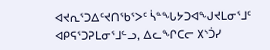ᐊᔪᕆᕐᑐᐃᑦᔪᑎᖃᕐᐳᑦ ᓵᓐᖓᔭᑐᐊᖑᔪᒪᓂᕐᒧᑦ ᐊᑭᕋᕐᑐᕈᒪᓂᕐᒧᓪᓗ, ᐃᓚᖏᑕᓕ ᙭ᔅᑑᓯ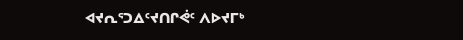ᐊᔪᕆᕐᑐᐃᑦᔪᑎᒋᕚᑦ ᐱᐅᔪᒥᒃ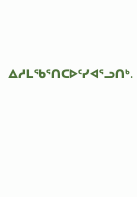ᐃᓱᒪᖃᕐᑎᑕᐅᑦᓯᐊᕐᓗᑎᒃ.